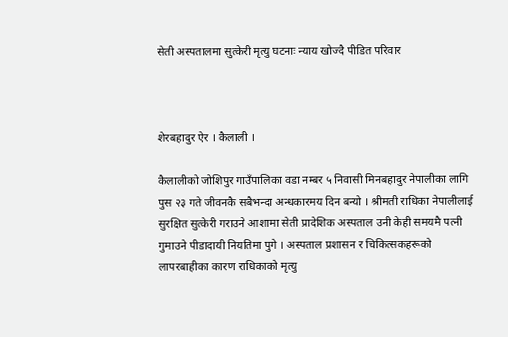सेती अस्पतालमा सुत्केरी मृत्यु घटनाः न्याय खोज्दै पीडित परिवार



शेरबहादुर ऐर । कैलाली ।

कैलालीको जोशिपुर गाउँपालिका वडा नम्बर ५ निवासी मिनबहादुर नेपालीका लागि पुस २३ गते जीवनकै सबैभन्दा अन्धकारमय दिन बन्यो । श्रीमती राधिका नेपालीलाई सुरक्षित सुत्केरी गराउने आशामा सेती प्रादेशिक अस्पताल उनी केही समयमै पत्नी गुमाउने पीडादायी नियतिमा पुगे । अस्पताल प्रशासन र चिकित्सकहरूको लापरबाहीका कारण राधिकाको मृत्यु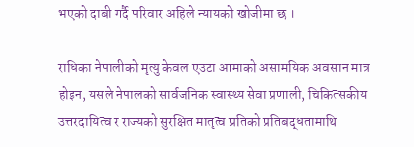भएको दाबी गर्दै परिवार अहिले न्यायको खोजीमा छ ।

राधिका नेपालीको मृत्यु केवल एउटा आमाको असामयिक अवसान मात्र होइन, यसले नेपालको सार्वजनिक स्वास्थ्य सेवा प्रणाली, चिकित्सकीय उत्तरदायित्व र राज्यको सुरक्षित मातृत्व प्रतिको प्रतिबद्धतामाथि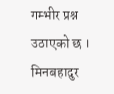गम्भीर प्रश्न उठाएको छ । मिनबहादुर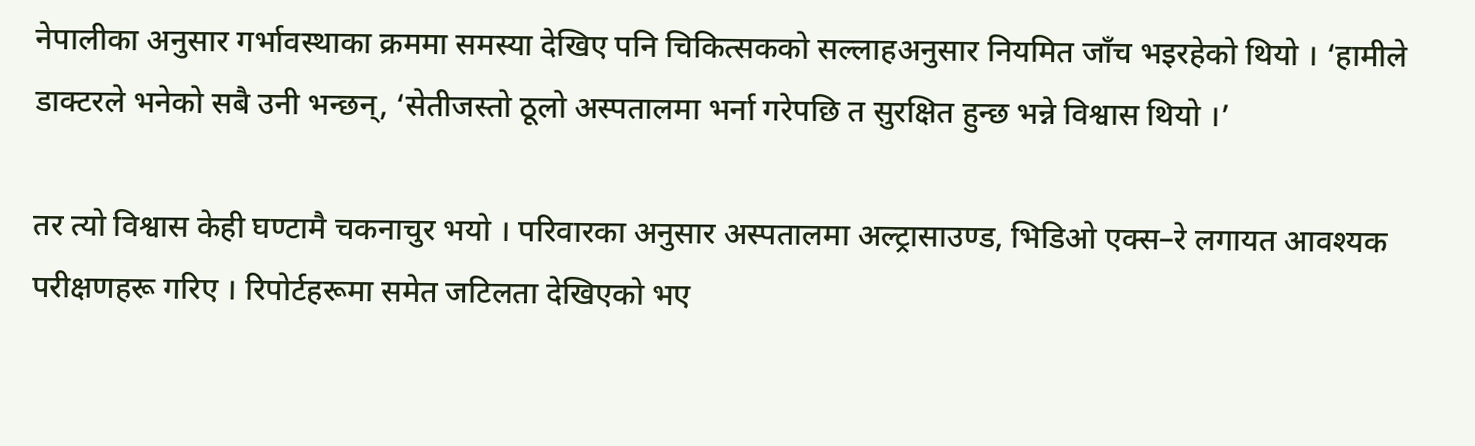नेपालीका अनुसार गर्भावस्थाका क्रममा समस्या देखिए पनि चिकित्सकको सल्लाहअनुसार नियमित जाँच भइरहेको थियो । ‘हामीले डाक्टरले भनेको सबै उनी भन्छन्, ‘सेतीजस्तो ठूलो अस्पतालमा भर्ना गरेपछि त सुरक्षित हुन्छ भन्ने विश्वास थियो ।’

तर त्यो विश्वास केही घण्टामै चकनाचुर भयो । परिवारका अनुसार अस्पतालमा अल्ट्रासाउण्ड, भिडिओ एक्स–रे लगायत आवश्यक परीक्षणहरू गरिए । रिपोर्टहरूमा समेत जटिलता देखिएको भए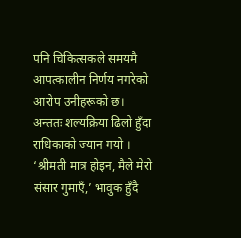पनि चिकित्सकले समयमै आपत्कालीन निर्णय नगरेको आरोप उनीहरूको छ। अन्ततः शल्यक्रिया ढिलो हुँदा राधिकाको ज्यान गयो । ‘श्रीमती मात्र होइन, मैले मेरो संसार गुमाएँ,’ भावुक हुँदै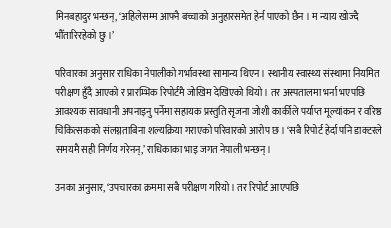मिनबहादुर भन्छन्, ‘अहिलेसम्म आफ्नै बच्चाको अनुहारसमेत हेर्न पाएको छैन । म न्याय खोज्दै भौँतारिरहेको छु ।’

परिवारका अनुसार राधिका नेपालीको गर्भावस्था सामान्य थिएन । स्थानीय स्वास्थ्य संस्थामा नियमित परीक्षण हुँदै आएको र प्रारम्भिक रिपोर्टमै जोखिम देखिएको थियो । तर अस्पतालमा भर्ना भएपछि आवश्यक सावधानी अपनाइनु पर्नेमा सहायक प्रस्तुति सृजना जोशी कार्कीले पर्याप्त मूल्यांकन र वरिष्ठ चिकित्सकको संलग्नताबिना शल्यक्रिया गराएको परिवारको आरोप छ । ‘सबै रिपोर्ट हेर्दा पनि डाक्टरले समयमै सही निर्णय गरेनन्,’ राधिकाका भाइ जगत नेपाली भन्छन् ।

उनका अनुसार, ‘उपचारका क्रममा सबै परीक्षण गरियो । तर रिपोर्ट आएपछि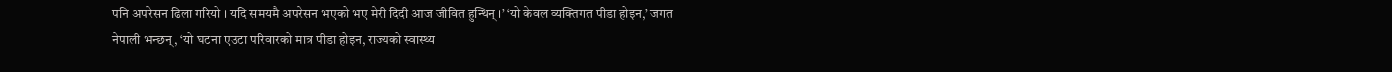पनि अपरेसन ढिला गरियो । यदि समयमै अपरेसन भएको भए मेरी दिदी आज जीवित हुन्थिन् ।’ ‘यो केवल व्यक्तिगत पीडा होइन,’ जगत नेपाली भन्छन्, ‘यो घटना एउटा परिवारको मात्र पीडा होइन, राज्यको स्वास्थ्य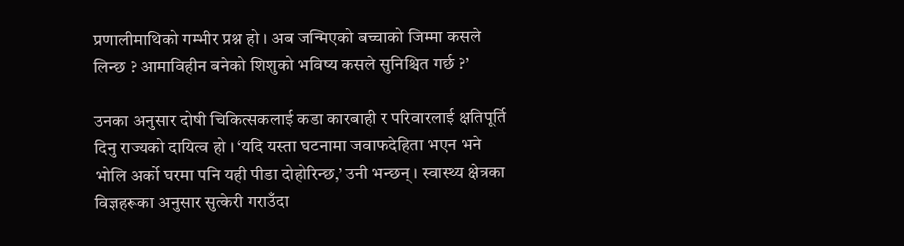प्रणालीमाथिको गम्भीर प्रश्न हो । अब जन्मिएको बच्चाको जिम्मा कसले लिन्छ ? आमाविहीन बनेको शिशुको भविष्य कसले सुनिश्चित गर्छ ?’

उनका अनुसार दोषी चिकित्सकलाई कडा कारबाही र परिवारलाई क्षतिपूर्ति दिनु राज्यको दायित्व हो । ‘यदि यस्ता घटनामा जवाफदेहिता भएन भने भोलि अर्को घरमा पनि यही पीडा दोहोरिन्छ,’ उनी भन्छन् । स्वास्थ्य क्षेत्रका विज्ञहरूका अनुसार सुत्केरी गराउँदा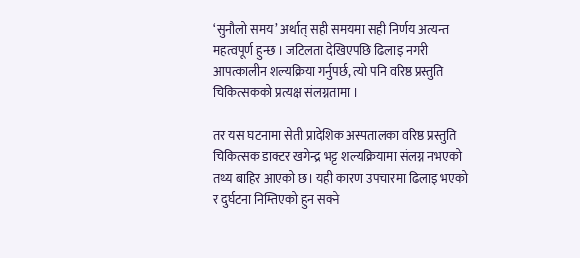‘सुनौलो समय’ अर्थात् सही समयमा सही निर्णय अत्यन्त महत्वपूर्ण हुन्छ । जटिलता देखिएपछि ढिलाइ नगरी आपत्कालीन शल्यक्रिया गर्नुपर्छ, त्यो पनि वरिष्ठ प्रस्तुति चिकित्सकको प्रत्यक्ष संलग्नतामा ।

तर यस घटनामा सेती प्रादेशिक अस्पतालका वरिष्ठ प्रस्तुति चिकित्सक डाक्टर खगेन्द्र भट्ट शल्यक्रियामा संलग्न नभएको तथ्य बाहिर आएको छ। यही कारण उपचारमा ढिलाइ भएको र दुर्घटना निम्तिएको हुन सक्ने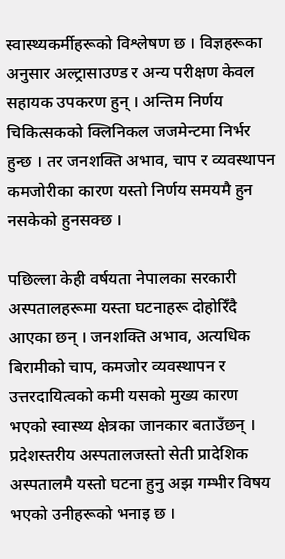स्वास्थ्यकर्मीहरूको विश्लेषण छ । विज्ञहरूका अनुसार अल्ट्रासाउण्ड र अन्य परीक्षण केवल सहायक उपकरण हुन् । अन्तिम निर्णय चिकित्सकको क्लिनिकल जजमेन्टमा निर्भर हुन्छ । तर जनशक्ति अभाव, चाप र व्यवस्थापन कमजोरीका कारण यस्तो निर्णय समयमै हुन नसकेको हुनसक्छ ।

पछिल्ला केही वर्षयता नेपालका सरकारी अस्पतालहरूमा यस्ता घटनाहरू दोहोरिँदै आएका छन् । जनशक्ति अभाव, अत्यधिक बिरामीको चाप, कमजोर व्यवस्थापन र उत्तरदायित्वको कमी यसको मुख्य कारण भएको स्वास्थ्य क्षेत्रका जानकार बताउँछन् । प्रदेशस्तरीय अस्पतालजस्तो सेती प्रादेशिक अस्पतालमै यस्तो घटना हुनु अझ गम्भीर विषय भएको उनीहरूको भनाइ छ ।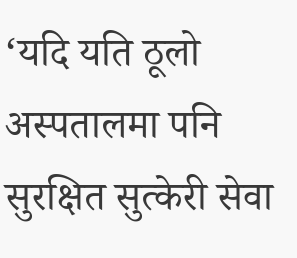‘यदि यति ठूलो अस्पतालमा पनि सुरक्षित सुत्केरी सेवा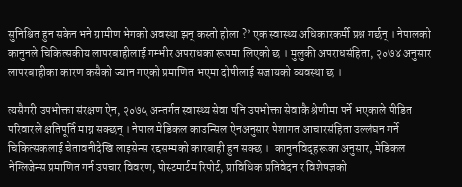सुनिश्चित हुन सकेन भने ग्रामीण भेगको अवस्था झन् कस्तो होला ?’ एक स्वास्थ्य अधिकारकर्मी प्रश्न गर्छन् । नेपालको कानुनले चिकित्सकीय लापरबाहीलाई गम्भीर अपराधका रूपमा लिएको छ । मुलुकी अपराधसंहिता, २०७४ अनुसार लापरबाहीका कारण कसैको ज्यान गएको प्रमाणित भएमा दोषीलाई सजायको व्यवस्था छ ।

त्यसैगरी उपभोक्ता संरक्षण ऐन, २०७५ अन्तर्गत स्वास्थ्य सेवा पनि उपभोक्ता सेवाकै श्रेणीमा पर्ने भएकाले पीडित परिवारले क्षतिपूर्ति माग्न सक्छन् । नेपाल मेडिकल काउन्सिल ऐनअनुसार पेशागत आचारसंहिता उल्लंघन गर्ने चिकित्सकलाई चेतावनीदेखि लाइसेन्स रद्दसम्मको कारबाही हुन सक्छ ।  कानुनविद्हरूका अनुसार, मेडिकल नेग्लिजेन्स प्रमाणित गर्न उपचार विवरण, पोस्टमार्टम रिपोर्ट, प्राविधिक प्रतिवेदन र विशेषज्ञको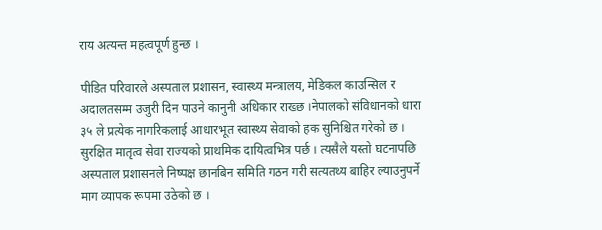राय अत्यन्त महत्वपूर्ण हुन्छ ।

पीडित परिवारले अस्पताल प्रशासन, स्वास्थ्य मन्त्रालय, मेडिकल काउन्सिल र अदालतसम्म उजुरी दिन पाउने कानुनी अधिकार राख्छ ।नेपालको संविधानको धारा ३५ ले प्रत्येक नागरिकलाई आधारभूत स्वास्थ्य सेवाको हक सुनिश्चित गरेको छ । सुरक्षित मातृत्व सेवा राज्यको प्राथमिक दायित्वभित्र पर्छ । त्यसैले यस्तो घटनापछि अस्पताल प्रशासनले निष्पक्ष छानबिन समिति गठन गरी सत्यतथ्य बाहिर ल्याउनुपर्ने माग व्यापक रूपमा उठेको छ ।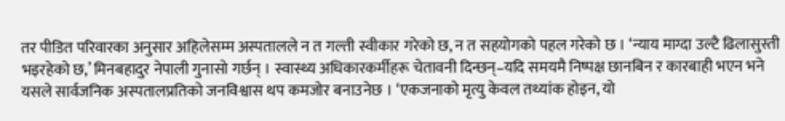तर पीडित परिवारका अनुसार अहिलेसम्म अस्पतालले न त गल्ती स्वीकार गरेको छ, न त सहयोगको पहल गरेको छ । ‘न्याय माग्दा उल्टै ढिलासुस्ती भइरहेको छ,’ मिनबहादुर नेपाली गुनासो गर्छन् । स्वास्थ्य अधिकारकर्मीहरू चेतावनी दिन्छन्–यदि समयमै निष्पक्ष छानबिन र कारबाही भएन भने यसले सार्वजनिक अस्पतालप्रतिको जनविश्वास थप कमजोर बनाउनेछ । ‘एकजनाको मृत्यु केवल तथ्यांक होइन, यो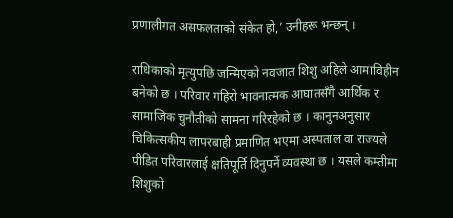प्रणालीगत असफलताको संकेत हो,’ उनीहरू भन्छन् ।

राधिकाको मृत्युपछि जन्मिएको नवजात शिशु अहिले आमाविहीन बनेको छ । परिवार गहिरो भावनात्मक आघातसँगै आर्थिक र सामाजिक चुनौतीको सामना गरिरहेको छ । कानुनअनुसार चिकित्सकीय लापरबाही प्रमाणित भएमा अस्पताल वा राज्यले पीडित परिवारलाई क्षतिपूर्ति दिनुपर्ने व्यवस्था छ । यसले कम्तीमा शिशुको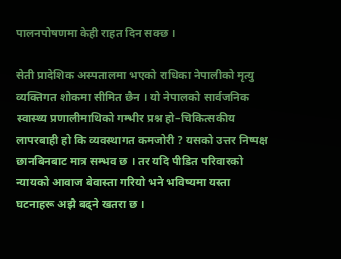पालनपोषणमा केही राहत दिन सक्छ ।

सेती प्रादेशिक अस्पतालमा भएको राधिका नेपालीको मृत्यु व्यक्तिगत शोकमा सीमित छैन । यो नेपालको सार्वजनिक स्वास्थ्य प्रणालीमाथिको गम्भीर प्रश्न हो–चिकित्सकीय लापरबाही हो कि व्यवस्थागत कमजोरी ? यसको उत्तर निष्पक्ष छानबिनबाट मात्र सम्भव छ । तर यदि पीडित परिवारको न्यायको आवाज बेवास्ता गरियो भने भविष्यमा यस्ता घटनाहरू अझै बढ्ने खतरा छ ।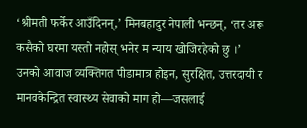‘श्रीमती फर्केर आउँदिनन्,’ मिनबहादुर नेपाली भन्छन्, ‘तर अरू कसैको घरमा यस्तो नहोस् भनेर म न्याय खोजिरहेको छु ।’ उनको आवाज व्यक्तिगत पीडामात्र होइन, सुरक्षित, उत्तरदायी र मानवकेन्द्रित स्वास्थ्य सेवाको माग हो—जसलाई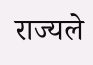राज्यले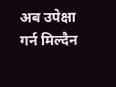अब उपेक्षा गर्न मिल्दैन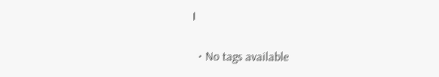।

  • No tags available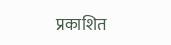प्रकाशित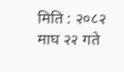मिति : २०८२ माघ २२ गते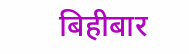बिहीबार